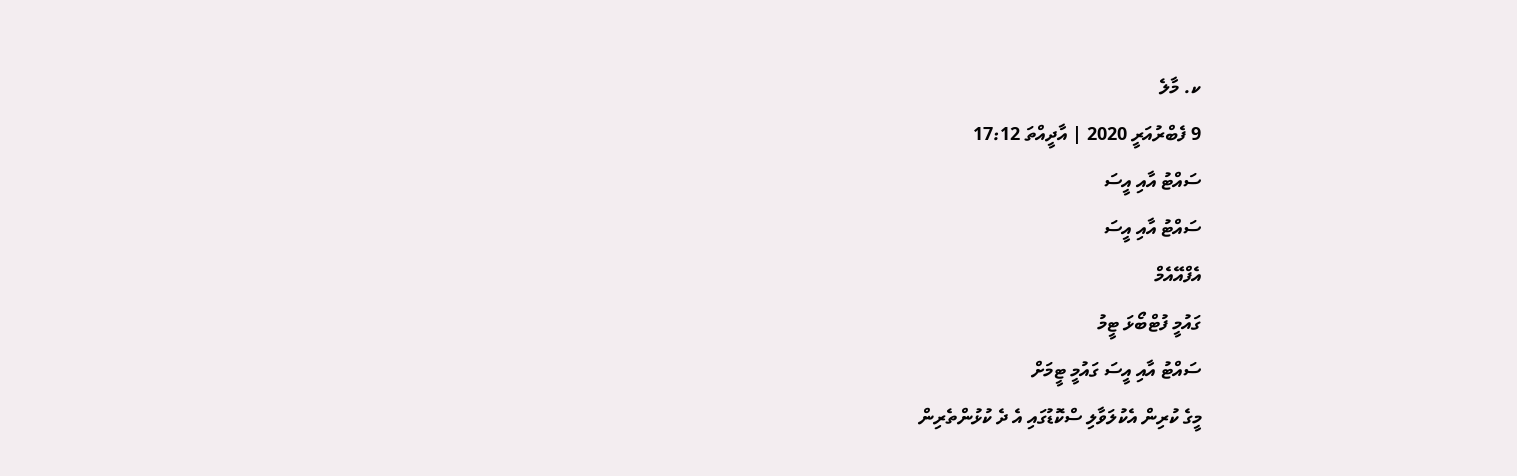ކ. މާލެ
9 ފެބްރުއަރީ 2020 | އާދީއްތަ 17:12
ސައްޓު އާއި އީސަ
ސައްޓު އާއި އީސަ
އެފްއޭއެމް
ގައުމީ ފުޓްބޯޅަ ޓީމު
ސައްޓު އާއި އީސަ ގައުމީ ޓީމަށް
މީގެ ކުރިން އެކުލަވާލި ސްކޮޑުގައި އެ ދެ ކުޅުންތެރިން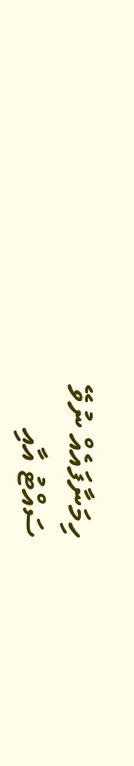ހިމަނާފައެއް ނުވޭ
ސައްޓު އާއި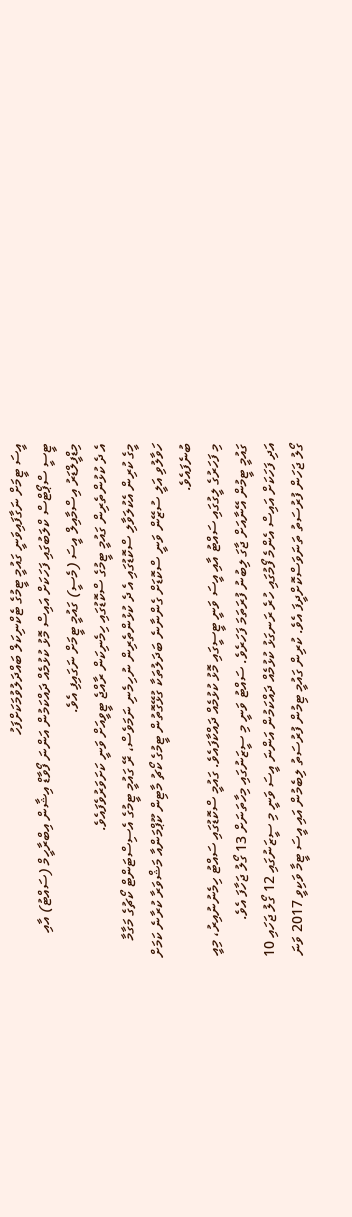އީސަ ޓީމަށް ނަގާފައިވަނީ ގައުމީ ޓީމުގެ ޓެކްނިކަލް ބައްދަލުވުމަކަށްފަހު
ޓީސީ ސްޕޯޓްސް ކްލަބުގައި ފަހަކަށް އައިސް މޮޅު ކުޅުމެއް ދައްކަމުން އަންނަ ފޯވާޑް އިޝާން އިބްރާހީމް (ސައްޓު) އާއި މިޑްފީލްޑަރު އިސްމާއިލް އީސަ (މެސީ) ގައުމީ ޓީމަށް ނަގައިފި އެވެ.
އެ ދެ ކުޅުންތެރިން ގައުމީ ޓީމުގެ ސްކޮޑުގައި ހިމެނިކަން ރާއްޖެ ޓީވީއަށް ވަނީ ކަށަވަރުވެފައެވެ.
މީގެ ކުރިން އެކުލަވާލި ސްކޮޑުގައި އެ ދެ ކުޅުންތެރިން ނުހިމެނި ނަމަވެސް، ރޭ ގައުމީ ޓީމުގެ އެސިސްޓަންޓް ކޯޗުގެ މަގާމާ ހަވާލުވި އަލީ ސުޒޭން ވަނީ ސްކޮޑަށް ގެންނާނެ ބަދަލުތަކާ ގުޅޭގޮތުން ޓީމުގެ ކޯޗު މާޓިން ކޫޕްމަންއާ މަޝްވަރާ ކުރާނެ ކަމަށް ބުނެފައެވެ.
މި ފަހަރުގެ ލީގުގައި ސައްޓު އާއި އީސަ ވަނީ ޓީސީގައި މޮޅު ކުޅުމެއް ދައްކާފައެވެ. ގައުމީ ސްކޮޑުގައި ސައްޓު ހިމެނުނުއިރު، މިއީ ގައުމީ ޓީމުން އޭނާއަށް ޖާގަ ލިބުނު ފުރަތަމަ ފަހަރެވެ. ސައްޓު ވަނީ މި ސީޒަނުގައި މިހާތަނަށް 13 ގޯލު ޖަހާފަ އެވެ.
އަދި ފަހަކަށް އައިސް އެންމެ ފޯމުގައި ހުރެ ރަނގަޅު ކުޅުމެއް ދައްކަމުން އަންނަ އީސަ ވަނީ މި ސީޒަނުގައި 12 ގޯލު ޖަހައި 10 ގޯލު ޖަހަން ފުރުސަތު ތަނަވަސްކޮށްދީފަ އެވެ. ކުރިން ގައުމީ ޓިމުން ފުރުސަތު ލިބެމުން އައި އީސަ ޓީމާ ވަކިވީ 2017 ވަނަ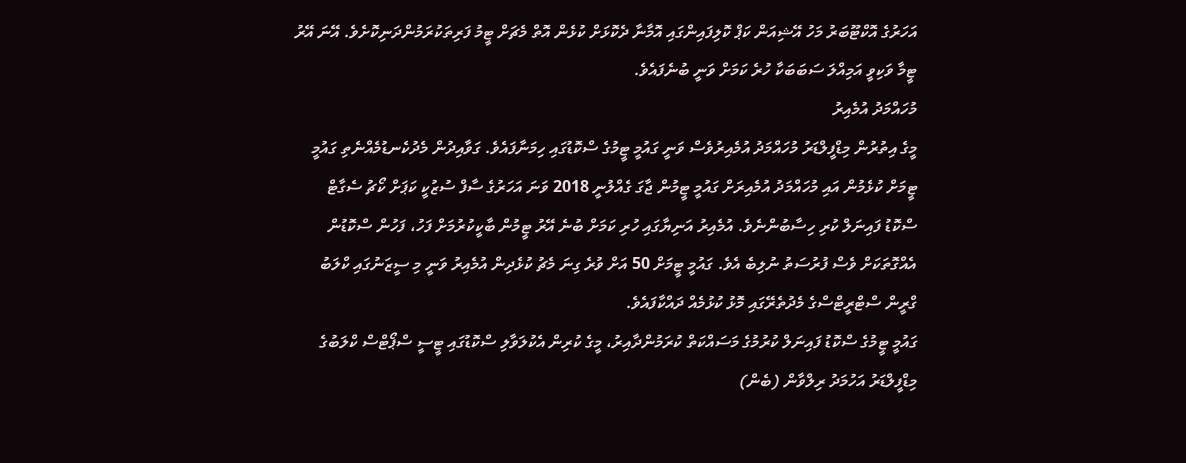އަހަރުގެ އޮކްޓޫބަރު މަހު އޭޝިއަން ކަޕް ކޮލިފައިންގައި އޮމާނާ ދެކޮޅަށް ކުޅެން އޮތް މެޗަށް ޓީމު ފަރިތަކުރަމުންދަނިކޮށެވެ. އޭނަ އޭރު ޓީމާ ވަކިވީ އަމިއްލަ ސަބަބަކާ ހުރެ ކަމަށް ވަނީ ބުނެފައެވެ.
މުހައްމަދު އުމެއިރު
މީގެ އިތުރުން މިޑްފީލްޑަރު މުހައްމަދު އުމެއިރުވެސް ވަނީ ގައުމީ ޓީމުގެ ސްކޮޑުގައި ހިމަނާފައެވެ. ގަވާއިދުން މެދުކެނޑުމެއްނެތި ގައުމީ ޓީމަށް ކުޅެމުން އައި މުހައްމަދު އުމެއިރަށް ގައުމީ ޓީމުން ޖާގަ ގެއްލުނީ 2018 ވަނަ އަހަރުގެ ސާފް ސުޒުކީ ކަޕަށް ކޯޗު ސެގާޓް ސްކޮޑު ފައިނަލް ކުރި ހިސާބުންނެވެ. އުމެއިރު އަނިޔާގައި ހުރި ކަމަށް ބުނެ އޭރު ޓީމުން ބާކީކުރުމަށް ފަހު، ފަހުން ސްކޮޑުން އެއްގޮތަކަށް ވެސް ފުރުސަތު ނުލިބެ އެވެ. ގައުމީ ޓީމަށް 50 އަށް ވުރެ ގިނަ މެޗު ކުޅެދިން އުމެއިރު ވަނީ މި ސީޒަނުގައި ކްލަބު ގްރީން ސްޓްރީޓްސްގެ މެދުތެރޭގައި މޮޅު ކުޅުމެއް ދައްކާފައެވެ.
ގައުމީ ޓީމުގެ ސްކޮޑު ފައިނަލް ކުރުމުގެ މަސައްކަތް ކުރަމުންދާއިރު، މީގެ ކުރިން އެކުލަވާލި ސްކޮޑުގައި ޓީސީ ސްޕޯޓްސް ކްލަބުގެ މިޑްފީލްޑަރު އަހުމަދު ރިލްވާން (ބެން)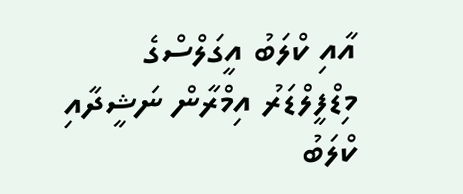އާއި ކްލަބު އީގަލްސްގެ މިޑްފީލްޑަރު އިމްރާން ނަޝީދާއި ކްލަބު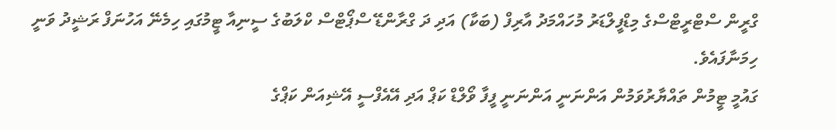ގްރީން ސްޓްރީޓްސްގެ މިޑްފީލްޑަރު މުހައްމަދު އާރިފް (ބަކާ) އަދި ދަ ގްރާންޑޭ ސްޕޯޓްސް ކްލަބުގެ ސީނިއާ ޓީމުގައި ހިމެނޭ އަހުނަފް ރަޝީދު ވަނީ ހިމަނާފައެވެ.
ގައުމީ ޓީމުން ތައްޔާރުވަމުން އަންނަނީ އަންނަނީ ފީފާ ވޯލްޑް ކަޕް އަދި އޭއެފްސީ އޭޝިއަން ކަޕްގެ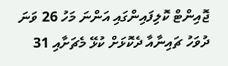ޖޮއިންޓް ކޮލިފައިންގައި އަންނަ މަހު 26 ވަނަ ދުވަހު ޗައިނާއާ ދެކޮޅަށް ކުޅޭ މެޗަށާއި 31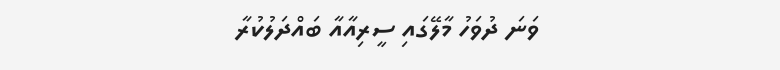ވަނަ ދުވަހު މާލޭގައި ސީރިއާއާ ބައްދަލުކުރާ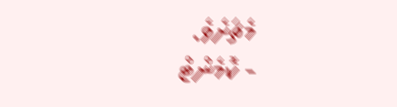މެޗަށެވެ.
- ކޮމެންޓް